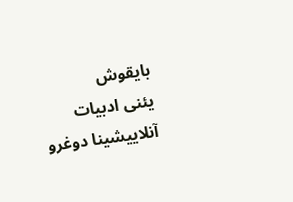بایقوش
یئنی ادبیات آنلاییشینا دوغرو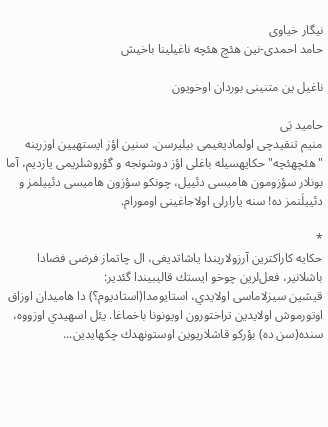نیگار خیاوی
حامد احمدی-نین هئچ هئچه ناغیلینا باخیش

ناغیل ین متنینی بوردان اوخویون

حاميد بَی
منيم تنقيدچی اولماديغيمی بيليرسن. سنين اؤز ايستهيين اوزرينه "هئچهئچه"حكايهسيله باغلی اؤز دوشونجه و گؤروشلريمی يازديم، آما بونلار سؤزومون هاميسی دئييل، چونكو سؤزون هاميسی دئييلمز و دئييلَنمز ده! سنه يارارلی اولاجاغينی اومورام.

*
حكايه كاراكترين آرزولاريندا ياشاتديغی، ال چاتماز فرضی فضادا باشلانير، فعل‌لرين چوخو ايستك قاليبيندا گئدير:
قيشين سيزلاماسی اولايدي، استايومدا(استاديوم؟) دا هاميدان اوزاق اوتورموش اولايدين تراختورون اويونونا باخماغا. يئل اسهيدي اوزووه، سنده(سن ده) بؤركو قاشلاريوين اوستونهدك چكهايدين...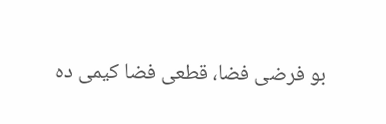بو فرضی فضا، قطعی فضا كيمی ده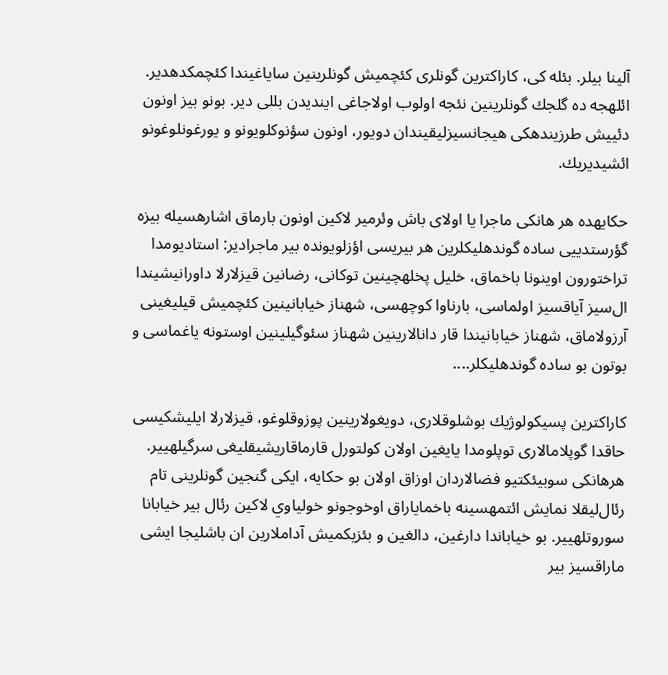آلينا بيلر. بئله كی، كاراكترين گونلری كئچميش گونلرينين ساياغيندا كئچمكدهدير. ائلهجه ده گلجك گونلرینين نئجه اولوب اولاجاغی اينديدن بللی دير. بونو بيز اونون دئييش طرزيندهكی هيجانسيزليقيندان دويور، اونون سؤنوكلويونو و يورغونلوغونو ائشيديريك.

حكايهده هر هانكی ماجرا يا اولای باش وئرمير لاكين اونون بارماق اشارهسيله بيزه گؤرستدييی ساده گوندهليكلرين هر بيريسی اؤزلويونده بير ماجرادير: استاديومدا تراختورون اوينونا باخماق، خليل پخلهچینين توكانی، رضانين قيزلارلا داورانيشيندا ال‌سيز آياقسيز اولماسی، بارناوا كوچهسی، شهناز خيابانینين كئچميش قيليغينی آرزولاماق، شهناز خيابانيندا قار دانالارينين شهناز سئوگيلینين اوستونه ياغماسی و بوتون بو ساده گوندهليكلر....

كاراكترين پسيكولوژيك بوشلوقلاری، دويغولارینين پوزوقلوغو، قيزلارلا ايليشكيسی حاقدا گوپلامالاری توپلومدا يايغين اولان كولتورل قارماقاريشيقليغی سرگيلهيير.
هرهانكی سوبيئكتيو فضالاردان اوزاق اولان بو حكايه، ايكی گنجين گونلرينی تام رئال‌ليقلا نمايش ائتمهسينه باخماياراق اوخوجونو خولياوي لاكين رئال بير خيابانا سوروتلهيير. بو خياباندا دارغين، دالغين و بئزيكميش آداملارين ان باشليجا ايشی ماراقسيز بير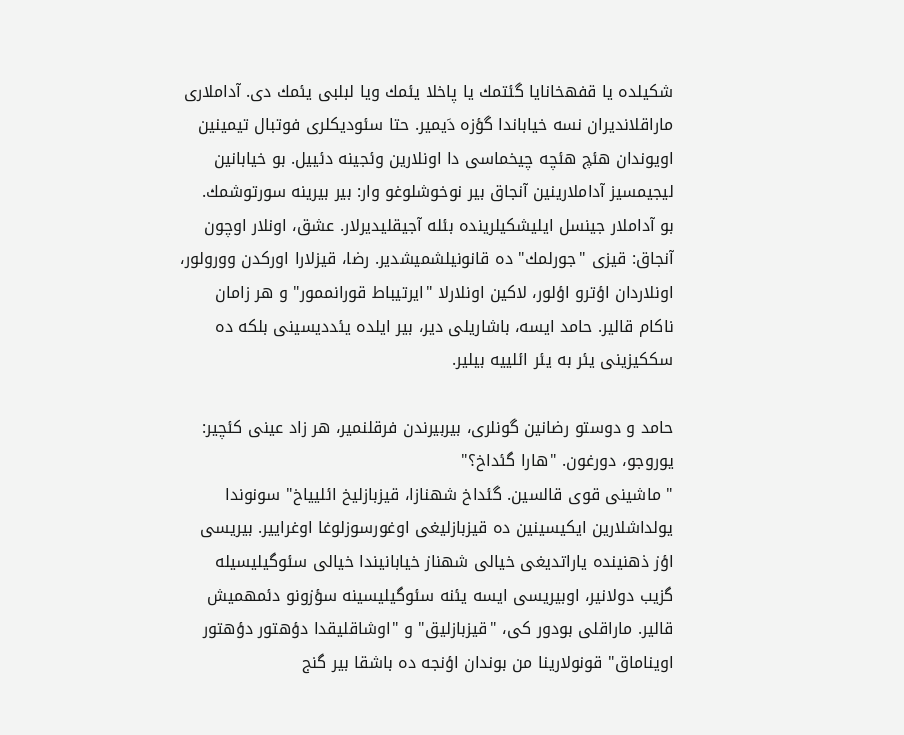شكيلده يا قفهخانايا گئتمك يا پاخلا يئمك ويا لبلبی يئمك دی. آداملاری ماراقلانديران نسه خياباندا گؤزه دَيمير. حتا سئوديكلری فوتبال تيمینين اويوندان هئچ هئچه چيخماسی دا اونلارين وئجينه دئييل. بو خيابانين ليجيمسيز آداملارینين آنجاق بير نوخوشلوغو وار: بير بيرينه سورتوشمك.
بو آداملار جينسل ايليشكيلرينده بئله آجيقلیديرلار. عشق، اونلار اوچون آنجاق: قيزی "جورلمك" ده قانونیلشميشدير. رضا، قيزلارا اوركدن وورولور، اونلاردان اؤترو اؤلور، لاكين اونلارلا "ايرتيباط قورانممور" و هر زامان ناكام قالير. حامد ايسه، باشاريلی دير، بير ايلده يئدديسينی بلكه ده سككيزينی يئر به يئر ائلييه بيلير.

حامد و دوستو رضانين گونلری، بيربيرندن فرقلنمير، هر زاد عينی كئچير: يوروجو، دورغون. "هارا گئداخ؟"
" ماشينی قوی قالسين. گئداخ شهنازا، قيزبازليخ ائليياخ" سونوندا يولداشلارين ايكيسینين ده قيزبازليغی اوغورسوزلوغا اوغرايير. بيريسی اؤز ذهنينده ياراتديغی خيالی شهناز خيابانيندا خيالی سئوگيلیسيله گزيب دولانير، اوبيريسی ايسه يئنه سئوگيلیسينه سؤزونو دئمهميش قالير. ماراقلی بودور كی، "قيزبازليق" و "اوشاقليقدا دؤهتور دؤهتور اويناماق" قونولارينا من بوندان اؤنجه ده باشقا بير گنج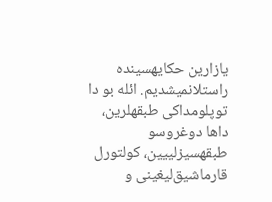يازارين حكايهسينده راستلانميشديم. ائله بو دا توپلومداكی طبقهلرين، داها دوغروسو طبقهسيزلييين، كولتورل قارماشيق‌ليغينی و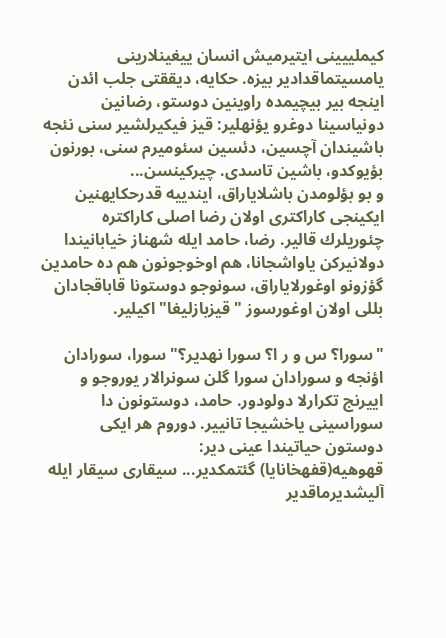كيملييينی ايتيرميش انسان ييغينلارينی يامسيتماقدادير بيزه. حكايه، ديققتی جلب ائدن اينجه بير بيچيمده راوینين دوستو، رضانين دونياسينا دوغرو يؤنهلير: قيز فيكيرلشير سنی نئجه باشيندان آچسين، دئسين سئوميرم سنی، بورنون بؤيوكدو، باشين تاسدی. چيركينسن...
و بو بؤلومدن باشلاياراق، ايندييه قدرحكايهنين ايكينجی كاراكتری اولان رضا اصلی كاراكتره چئوريلرك قالير. رضا، حامد ايله شهناز خيابانيندا دولانيركن ياواشجانا، هم اوخوجونون هم ده حامدين گؤزونو اوغورلاياراق، سونوجو دوستونا قاباقجادان بللی اولان اوغورسوز "قيزبازليغا" اكيلير.

"سورا؟ س و ر ا؟ سورا نهدير؟" سورا، سورادان اؤنجه و سورادان سورا گلن سونرالار يوروجو و اييرنج تكرارلا دولودور. حامد، دوستونون دا سوراسينی ياخشيجا تانيير. دوروم هر ايكی دوستون حياتيندا عينی دير:
قهوهيه(قفهخانايا) گئتمكدير... سيقاری سيقار ايله آليشديرماقدير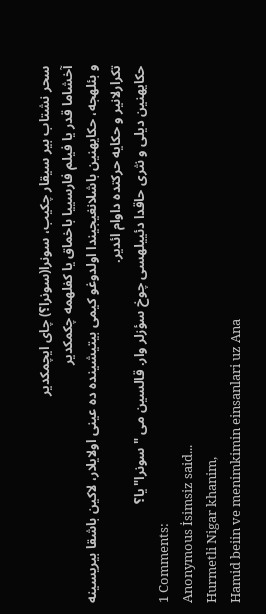سحر نشتاب بير سيقار چكيب، سونرا(سونرا؟) چای ايچمكدير
آخشاما قدر يا فيلم فارسييا باخماق يا كفلهمه چكمكدير
و بئلهجه، حكايهنين باشلانغيجيندا اولدوغو كيمی بيتيشينده ده عينی اولايلار، لاكين باشقا بيريسينه تكرارلانير و حكايه حركتده داوام ائدير.
حكايهنين ديلی و نثری حاقدا دئييلهسی چوخ سؤزلر وار. قالسين می "سونرا"يا؟
1 Comments:
Anonymous İsimsiz said...
Hurmetli Nigar khanim,
Hamid beiin ve menimkimin einsanlari uz Ana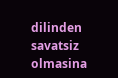dilinden savatsiz olmasina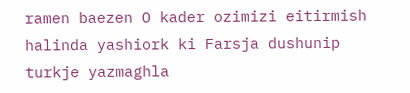ramen baezen O kader ozimizi eitirmish halinda yashiork ki Farsja dushunip turkje yazmaghla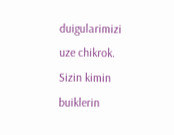duigularimizi uze chikrok.
Sizin kimin buiklerin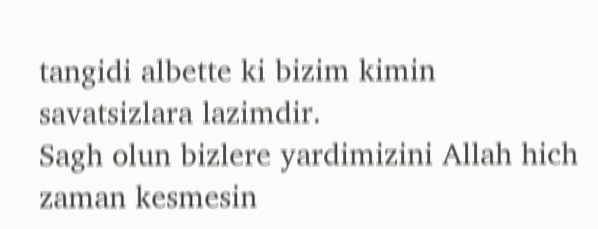tangidi albette ki bizim kimin savatsizlara lazimdir.
Sagh olun bizlere yardimizini Allah hich zaman kesmesin